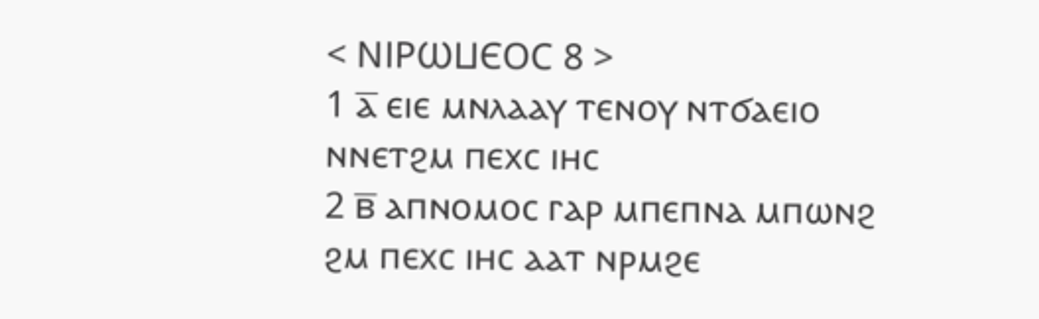< ⲚⲒⲢⲰⳘⲈⲞⲤ 8 >
1 ⲁ̅ ⲉⲓⲉ ⲙⲛⲗⲁⲁⲩ ⲧⲉⲛⲟⲩ ⲛⲧϭⲁⲉⲓⲟ ⲛⲛⲉⲧϩⲙ ⲡⲉⲭⲥ ⲓⲏⲥ
2 ⲃ̅ ⲁⲡⲛⲟⲙⲟⲥ ⲅⲁⲣ ⲙⲡⲉⲡⲛⲁ ⲙⲡⲱⲛϩ ϩⲙ ⲡⲉⲭⲥ ⲓⲏⲥ ⲁⲁⲧ ⲛⲣⲙϩⲉ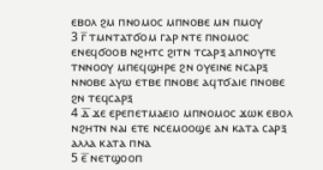ⲉⲃⲟⲗ ϩⲙ ⲡⲛⲟⲙⲟⲥ ⲙⲡⲛⲟⲃⲉ ⲙⲛ ⲡⲙⲟⲩ
3 ⲅ̅ ⲧⲙⲛⲧⲁⲧϭⲟⲙ ⲅⲁⲣ ⲛⲧⲉ ⲡⲛⲟⲙⲟⲥ ⲉⲛⲉϥϭⲟⲟⲃ ⲛϩⲏⲧⲥ ϩⲓⲧⲛ ⲧⲥⲁⲣⲝ ⲁⲡⲛⲟⲩⲧⲉ ⲧⲛⲛⲟⲟⲩ ⲙⲡⲉϥϣⲏⲣⲉ ϩⲛ ⲟⲩⲉⲓⲛⲉ ⲛⲥⲁⲣⲝ ⲛⲛⲟⲃⲉ ⲁⲩⲱ ⲉⲧⲃⲉ ⲡⲛⲟⲃⲉ ⲁϥⲧϭⲁⲓⲉ ⲡⲛⲟⲃⲉ ϩⲛ ⲧⲉϥⲥⲁⲣⲝ
4 ⲇ̅ ϫⲉ ⲉⲣⲉⲡⲉⲧⲙⲁⲉⲓⲟ ⲙⲡⲛⲟⲙⲟⲥ ϫⲱⲕ ⲉⲃⲟⲗ ⲛϩⲏⲧⲛ ⲛⲁⲓ ⲉⲧⲉ ⲛⲥⲉⲙⲟⲟϣⲉ ⲁⲛ ⲕⲁⲧⲁ ⲥⲁⲣⲝ ⲁⲗⲗⲁ ⲕⲁⲧⲁ ⲡⲛⲁ
5 ⲉ̅ ⲛⲉⲧϣⲟⲟⲡ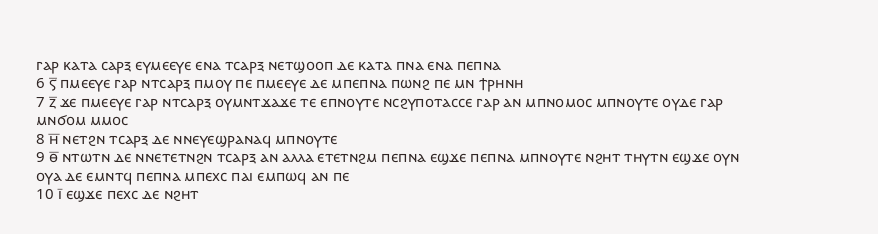ⲅⲁⲣ ⲕⲁⲧⲁ ⲥⲁⲣⲝ ⲉⲩⲙⲉⲉⲩⲉ ⲉⲛⲁ ⲧⲥⲁⲣⲝ ⲛⲉⲧϣⲟⲟⲡ ⲇⲉ ⲕⲁⲧⲁ ⲡⲛⲁ ⲉⲛⲁ ⲡⲉⲡⲛⲁ
6 ⲋ̅ ⲡⲙⲉⲉⲩⲉ ⲅⲁⲣ ⲛⲧⲥⲁⲣⲝ ⲡⲙⲟⲩ ⲡⲉ ⲡⲙⲉⲉⲩⲉ ⲇⲉ ⲙⲡⲉⲡⲛⲁ ⲡⲱⲛϩ ⲡⲉ ⲙⲛ ϯⲣⲏⲛⲏ
7 ⲍ̅ ϫⲉ ⲡⲙⲉⲉⲩⲉ ⲅⲁⲣ ⲛⲧⲥⲁⲣⲝ ⲟⲩⲙⲛⲧϫⲁϫⲉ ⲧⲉ ⲉⲡⲛⲟⲩⲧⲉ ⲛⲥϩⲩⲡⲟⲧⲁⲥⲥⲉ ⲅⲁⲣ ⲁⲛ ⲙⲡⲛⲟⲙⲟⲥ ⲙⲡⲛⲟⲩⲧⲉ ⲟⲩⲇⲉ ⲅⲁⲣ ⲙⲛϭⲟⲙ ⲙⲙⲟⲥ
8 ⲏ̅ ⲛⲉⲧϩⲛ ⲧⲥⲁⲣⲝ ⲇⲉ ⲛⲛⲉⲩⲉϣⲣⲁⲛⲁϥ ⲙⲡⲛⲟⲩⲧⲉ
9 ⲑ̅ ⲛⲧⲱⲧⲛ ⲇⲉ ⲛⲛⲉⲧⲉⲧⲛϩⲛ ⲧⲥⲁⲣⲝ ⲁⲛ ⲁⲗⲗⲁ ⲉⲧⲉⲧⲛϩⲙ ⲡⲉⲡⲛⲁ ⲉϣϫⲉ ⲡⲉⲡⲛⲁ ⲙⲡⲛⲟⲩⲧⲉ ⲛϩⲏⲧ ⲧⲏⲩⲧⲛ ⲉϣϫⲉ ⲟⲩⲛ ⲟⲩⲁ ⲇⲉ ⲉⲙⲛⲧϥ ⲡⲉⲡⲛⲁ ⲙⲡⲉⲭⲥ ⲡⲁⲓ ⲉⲙⲡⲱϥ ⲁⲛ ⲡⲉ
10 ⲓ̅ ⲉϣϫⲉ ⲡⲉⲭⲥ ⲇⲉ ⲛϩⲏⲧ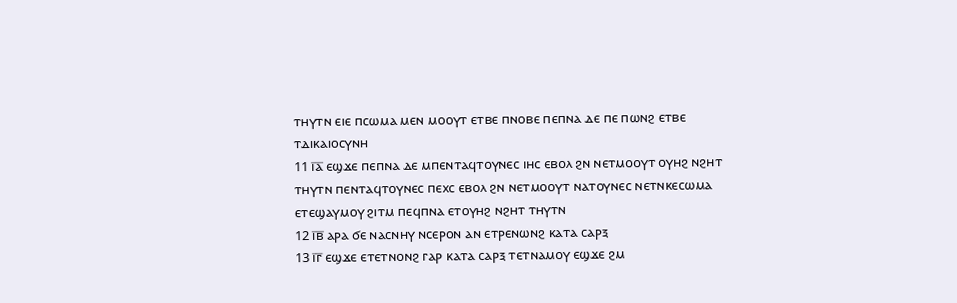ⲧⲏⲩⲧⲛ ⲉⲓⲉ ⲡⲥⲱⲙⲁ ⲙⲉⲛ ⲙⲟⲟⲩⲧ ⲉⲧⲃⲉ ⲡⲛⲟⲃⲉ ⲡⲉⲡⲛⲁ ⲇⲉ ⲡⲉ ⲡⲱⲛϩ ⲉⲧⲃⲉ ⲧⲇⲓⲕⲁⲓⲟⲥⲩⲛⲏ
11 ⲓ̅ⲁ̅ ⲉϣϫⲉ ⲡⲉⲡⲛⲁ ⲇⲉ ⲙⲡⲉⲛⲧⲁϥⲧⲟⲩⲛⲉⲥ ⲓⲏⲥ ⲉⲃⲟⲗ ϩⲛ ⲛⲉⲧⲙⲟⲟⲩⲧ ⲟⲩⲏϩ ⲛϩⲏⲧ ⲧⲏⲩⲧⲛ ⲡⲉⲛⲧⲁϥⲧⲟⲩⲛⲉⲥ ⲡⲉⲭⲥ ⲉⲃⲟⲗ ϩⲛ ⲛⲉⲧⲙⲟⲟⲩⲧ ⲛⲁⲧⲟⲩⲛⲉⲥ ⲛⲉⲧⲛⲕⲉⲥⲱⲙⲁ ⲉⲧⲉϣⲁⲩⲙⲟⲩ ϩⲓⲧⲙ ⲡⲉϥⲡⲛⲁ ⲉⲧⲟⲩⲏϩ ⲛϩⲏⲧ ⲧⲏⲩⲧⲛ
12 ⲓ̅ⲃ̅ ⲁⲣⲁ ϭⲉ ⲛⲁⲥⲛⲏⲩ ⲛⲥⲉⲣⲟⲛ ⲁⲛ ⲉⲧⲣⲉⲛⲱⲛϩ ⲕⲁⲧⲁ ⲥⲁⲣⲝ
13 ⲓ̅ⲅ̅ ⲉϣϫⲉ ⲉⲧⲉⲧⲛⲟⲛϩ ⲅⲁⲣ ⲕⲁⲧⲁ ⲥⲁⲣⲝ ⲧⲉⲧⲛⲁⲙⲟⲩ ⲉϣϫⲉ ϩⲙ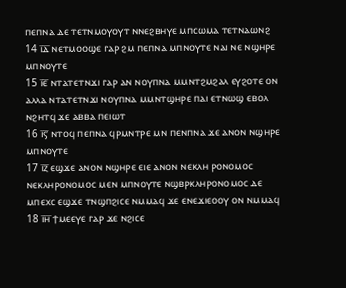ⲡⲉⲡⲛⲁ ⲇⲉ ⲧⲉⲧⲛⲙⲟⲩⲟⲩⲧ ⲛⲛⲉϩⲃⲏⲩⲉ ⲙⲡⲥⲱⲙⲁ ⲧⲉⲧⲛⲁⲱⲛϩ
14 ⲓ̅ⲇ̅ ⲛⲉⲧⲙⲟⲟϣⲉ ⲅⲁⲣ ϩⲙ ⲡⲉⲡⲛⲁ ⲙⲡⲛⲟⲩⲧⲉ ⲛⲁⲓ ⲛⲉ ⲛϣⲏⲣⲉ ⲙⲡⲛⲟⲩⲧⲉ
15 ⲓ̅ⲉ̅ ⲛⲧⲁⲧⲉⲧⲛϫⲓ ⲅⲁⲣ ⲁⲛ ⲛⲟⲩⲡⲛⲁ ⲙⲙⲛⲧϩⲙϩⲁⲗ ⲉⲩϩⲟⲧⲉ ⲟⲛ ⲁⲗⲗⲁ ⲛⲧⲁⲧⲉⲧⲛϫⲓ ⲛⲟⲩⲡⲛⲁ ⲙⲙⲛⲧϣⲏⲣⲉ ⲡⲁⲓ ⲉⲧⲛⲱϣ ⲉⲃⲟⲗ ⲛϩⲏⲧϥ ϫⲉ ⲁⲃⲃⲁ ⲡⲉⲓⲱⲧ
16 ⲓ̅ⲋ̅ ⲛⲧⲟϥ ⲡⲉⲡⲛⲁ ϥⲣⲙⲛⲧⲣⲉ ⲙⲛ ⲡⲉⲛⲡⲛⲁ ϫⲉ ⲁⲛⲟⲛ ⲛϣⲏⲣⲉ ⲙⲡⲛⲟⲩⲧⲉ
17 ⲓ̅ⲍ̅ ⲉϣϫⲉ ⲁⲛⲟⲛ ⲛϣⲏⲣⲉ ⲉⲓⲉ ⲁⲛⲟⲛ ⲛⲉⲕⲗⲏ ⲣⲟⲛⲟⲙⲟⲥ ⲛⲉⲕⲗⲏⲣⲟⲛⲟⲙⲟⲥ ⲙⲉⲛ ⲙⲡⲛⲟⲩⲧⲉ ⲛϣⲃⲣⲕⲗⲏⲣⲟⲛⲟⲙⲟⲥ ⲇⲉ ⲙⲡⲉⲭⲥ ⲉϣϫⲉ ⲧⲛϣⲡϩⲓⲥⲉ ⲛⲙⲙⲁϥ ϫⲉ ⲉⲛⲉϫⲓⲉⲟⲟⲩ ⲟⲛ ⲛⲙⲙⲁϥ
18 ⲓ̅ⲏ̅ ϯⲙⲉⲉⲩⲉ ⲅⲁⲣ ϫⲉ ⲛϩⲓⲥⲉ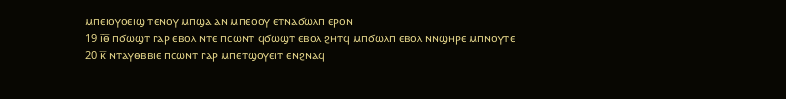ⲙⲡⲉⲓⲟⲩⲟⲉⲓϣ ⲧⲉⲛⲟⲩ ⲙⲡϣⲁ ⲁⲛ ⲙⲡⲉⲟⲟⲩ ⲉⲧⲛⲁϭⲱⲗⲡ ⲉⲣⲟⲛ
19 ⲓ̅ⲑ̅ ⲡϭⲱϣⲧ ⲅⲁⲣ ⲉⲃⲟⲗ ⲛⲧⲉ ⲡⲥⲱⲛⲧ ϥϭⲱϣⲧ ⲉⲃⲟⲗ ϩⲏⲧϥ ⲙⲡϭⲱⲗⲡ ⲉⲃⲟⲗ ⲛⲛϣⲏⲣⲉ ⲙⲡⲛⲟⲩⲧⲉ
20 ⲕ̅ ⲛⲧⲁⲩⲑⲃⲃⲓⲉ ⲡⲥⲱⲛⲧ ⲅⲁⲣ ⲙⲡⲉⲧϣⲟⲩⲉⲓⲧ ⲉⲛϩⲛⲁϥ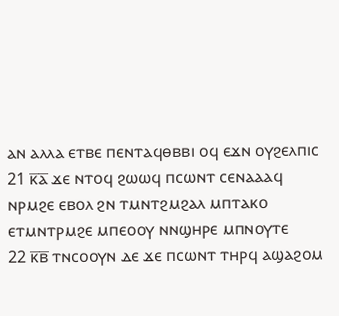ⲁⲛ ⲁⲗⲗⲁ ⲉⲧⲃⲉ ⲡⲉⲛⲧⲁϥⲑⲃⲃⲓ ⲟϥ ⲉϫⲛ ⲟⲩϩⲉⲗⲡⲓⲥ
21 ⲕ̅ⲁ̅ ϫⲉ ⲛⲧⲟϥ ϩⲱⲱϥ ⲡⲥⲱⲛⲧ ⲥⲉⲛⲁⲁⲁϥ ⲛⲣⲙϩⲉ ⲉⲃⲟⲗ ϩⲛ ⲧⲙⲛⲧϩⲙϩⲁⲗ ⲙⲡⲧⲁⲕⲟ ⲉⲧⲙⲛⲧⲣⲙϩⲉ ⲙⲡⲉⲟⲟⲩ ⲛⲛϣⲏⲣⲉ ⲙⲡⲛⲟⲩⲧⲉ
22 ⲕ̅ⲃ̅ ⲧⲛⲥⲟⲟⲩⲛ ⲇⲉ ϫⲉ ⲡⲥⲱⲛⲧ ⲧⲏⲣϥ ⲁϣⲁϩⲟⲙ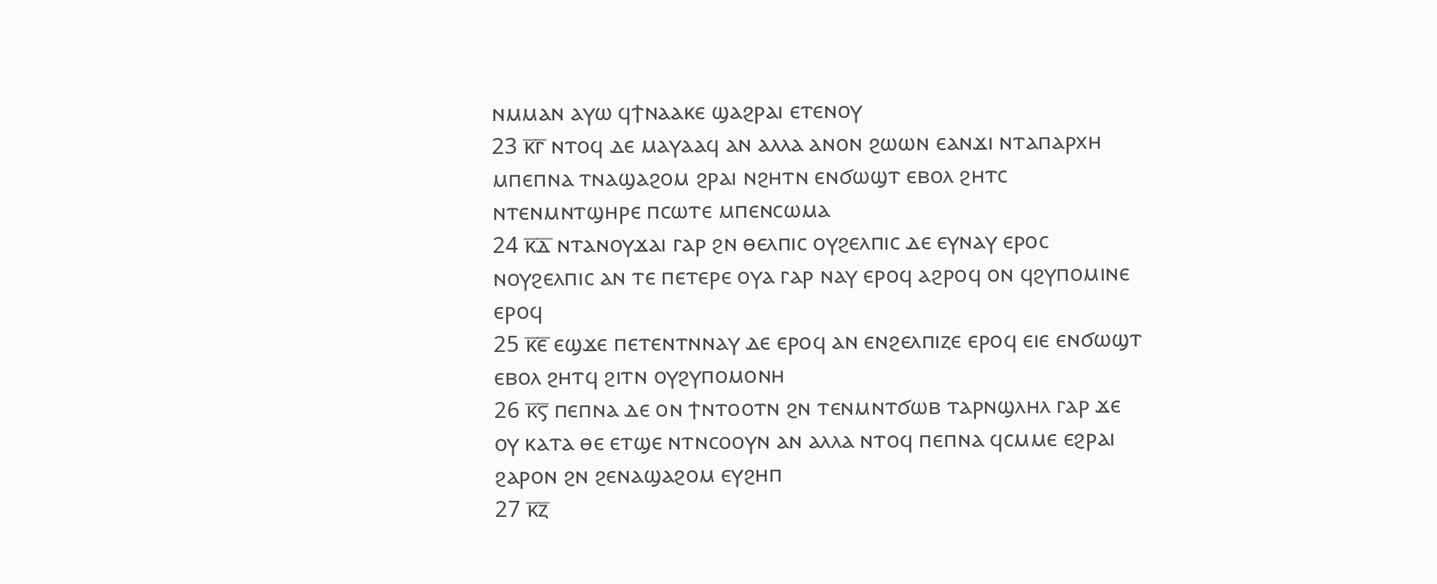ⲛⲙⲙⲁⲛ ⲁⲩⲱ ϥϯⲛⲁⲁⲕⲉ ϣⲁϩⲣⲁⲓ ⲉⲧⲉⲛⲟⲩ
23 ⲕ̅ⲅ̅ ⲛⲧⲟϥ ⲇⲉ ⲙⲁⲩⲁⲁϥ ⲁⲛ ⲁⲗⲗⲁ ⲁⲛⲟⲛ ϩⲱⲱⲛ ⲉⲁⲛϫⲓ ⲛⲧⲁⲡⲁⲣⲭⲏ ⲙⲡⲉⲡⲛⲁ ⲧⲛⲁϣⲁϩⲟⲙ ϩⲣⲁⲓ ⲛϩⲏⲧⲛ ⲉⲛϭⲱϣⲧ ⲉⲃⲟⲗ ϩⲏⲧⲥ ⲛⲧⲉⲛⲙⲛⲧϣⲏⲣⲉ ⲡⲥⲱⲧⲉ ⲙⲡⲉⲛⲥⲱⲙⲁ
24 ⲕ̅ⲇ̅ ⲛⲧⲁⲛⲟⲩϫⲁⲓ ⲅⲁⲣ ϩⲛ ⲑⲉⲗⲡⲓⲥ ⲟⲩϩⲉⲗⲡⲓⲥ ⲇⲉ ⲉⲩⲛⲁⲩ ⲉⲣⲟⲥ ⲛⲟⲩϩⲉⲗⲡⲓⲥ ⲁⲛ ⲧⲉ ⲡⲉⲧⲉⲣⲉ ⲟⲩⲁ ⲅⲁⲣ ⲛⲁⲩ ⲉⲣⲟϥ ⲁϩⲣⲟϥ ⲟⲛ ϥϩⲩⲡⲟⲙⲓⲛⲉ ⲉⲣⲟϥ
25 ⲕ̅ⲉ̅ ⲉϣϫⲉ ⲡⲉⲧⲉⲛⲧⲛⲛⲁⲩ ⲇⲉ ⲉⲣⲟϥ ⲁⲛ ⲉⲛϩⲉⲗⲡⲓⲍⲉ ⲉⲣⲟϥ ⲉⲓⲉ ⲉⲛϭⲱϣⲧ ⲉⲃⲟⲗ ϩⲏⲧϥ ϩⲓⲧⲛ ⲟⲩϩⲩⲡⲟⲙⲟⲛⲏ
26 ⲕ̅ⲋ̅ ⲡⲉⲡⲛⲁ ⲇⲉ ⲟⲛ ϯⲛⲧⲟⲟⲧⲛ ϩⲛ ⲧⲉⲛⲙⲛⲧϭⲱⲃ ⲧⲁⲣⲛϣⲗⲏⲗ ⲅⲁⲣ ϫⲉ ⲟⲩ ⲕⲁⲧⲁ ⲑⲉ ⲉⲧϣⲉ ⲛⲧⲛⲥⲟⲟⲩⲛ ⲁⲛ ⲁⲗⲗⲁ ⲛⲧⲟϥ ⲡⲉⲡⲛⲁ ϥⲥⲙⲙⲉ ⲉϩⲣⲁⲓ ϩⲁⲣⲟⲛ ϩⲛ ϩⲉⲛⲁϣⲁϩⲟⲙ ⲉⲩϩⲏⲡ
27 ⲕ̅ⲍ̅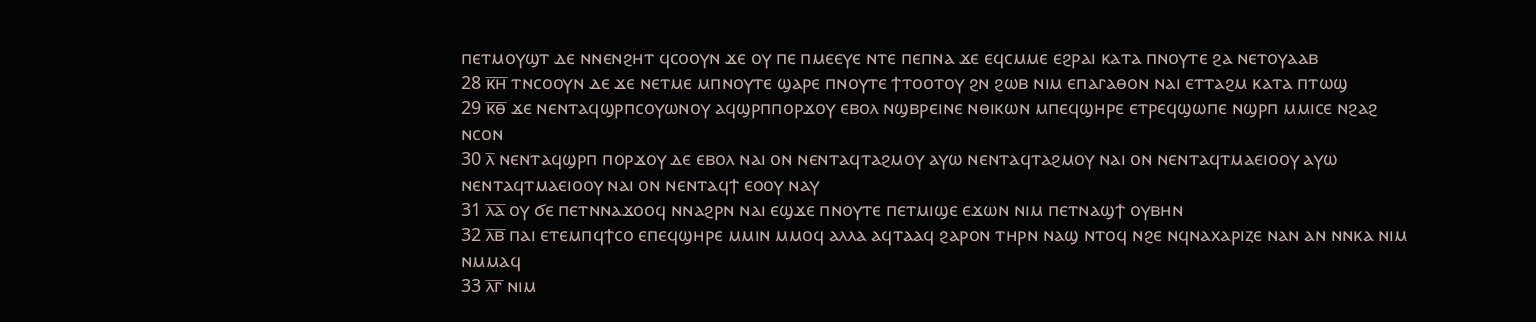ⲡⲉⲧⲙⲟⲩϣⲧ ⲇⲉ ⲛⲛⲉⲛϩⲏⲧ ϥⲥⲟⲟⲩⲛ ϫⲉ ⲟⲩ ⲡⲉ ⲡⲙⲉⲉⲩⲉ ⲛⲧⲉ ⲡⲉⲡⲛⲁ ϫⲉ ⲉϥⲥⲙⲙⲉ ⲉϩⲣⲁⲓ ⲕⲁⲧⲁ ⲡⲛⲟⲩⲧⲉ ϩⲁ ⲛⲉⲧⲟⲩⲁⲁⲃ
28 ⲕ̅ⲏ̅ ⲧⲛⲥⲟⲟⲩⲛ ⲇⲉ ϫⲉ ⲛⲉⲧⲙⲉ ⲙⲡⲛⲟⲩⲧⲉ ϣⲁⲣⲉ ⲡⲛⲟⲩⲧⲉ ϯⲧⲟⲟⲧⲟⲩ ϩⲛ ϩⲱⲃ ⲛⲓⲙ ⲉⲡⲁⲅⲁⲑⲟⲛ ⲛⲁⲓ ⲉⲧⲧⲁϩⲙ ⲕⲁⲧⲁ ⲡⲧⲱϣ
29 ⲕ̅ⲑ̅ ϫⲉ ⲛⲉⲛⲧⲁϥϣⲣⲡⲥⲟⲩⲱⲛⲟⲩ ⲁϥϣⲣⲡⲡⲟⲣϫⲟⲩ ⲉⲃⲟⲗ ⲛϣⲃⲣⲉⲓⲛⲉ ⲛⲑⲓⲕⲱⲛ ⲙⲡⲉϥϣⲏⲣⲉ ⲉⲧⲣⲉϥϣⲱⲡⲉ ⲛϣⲣⲡ ⲙⲙⲓⲥⲉ ⲛϩⲁϩ ⲛⲥⲟⲛ
30 ⲗ̅ ⲛⲉⲛⲧⲁϥϣⲣⲡ ⲡⲟⲣϫⲟⲩ ⲇⲉ ⲉⲃⲟⲗ ⲛⲁⲓ ⲟⲛ ⲛⲉⲛⲧⲁϥⲧⲁϩⲙⲟⲩ ⲁⲩⲱ ⲛⲉⲛⲧⲁϥⲧⲁϩⲙⲟⲩ ⲛⲁⲓ ⲟⲛ ⲛⲉⲛⲧⲁϥⲧⲙⲁⲉⲓⲟⲟⲩ ⲁⲩⲱ ⲛⲉⲛⲧⲁϥⲧⲙⲁⲉⲓⲟⲟⲩ ⲛⲁⲓ ⲟⲛ ⲛⲉⲛⲧⲁϥϯ ⲉⲟⲟⲩ ⲛⲁⲩ
31 ⲗ̅ⲁ̅ ⲟⲩ ϭⲉ ⲡⲉⲧⲛⲛⲁϫⲟⲟϥ ⲛⲛⲁϩⲣⲛ ⲛⲁⲓ ⲉϣϫⲉ ⲡⲛⲟⲩⲧⲉ ⲡⲉⲧⲙⲓϣⲉ ⲉϫⲱⲛ ⲛⲓⲙ ⲡⲉⲧⲛⲁϣϯ ⲟⲩⲃⲏⲛ
32 ⲗ̅ⲃ̅ ⲡⲁⲓ ⲉⲧⲉⲙⲡϥϯⲥⲟ ⲉⲡⲉϥϣⲏⲣⲉ ⲙⲙⲓⲛ ⲙⲙⲟϥ ⲁⲗⲗⲁ ⲁϥⲧⲁⲁϥ ϩⲁⲣⲟⲛ ⲧⲏⲣⲛ ⲛⲁϣ ⲛⲧⲟϥ ⲛϩⲉ ⲛϥⲛⲁⲭⲁⲣⲓⲍⲉ ⲛⲁⲛ ⲁⲛ ⲛⲛⲕⲁ ⲛⲓⲙ ⲛⲙⲙⲁϥ
33 ⲗ̅ⲅ̅ ⲛⲓⲙ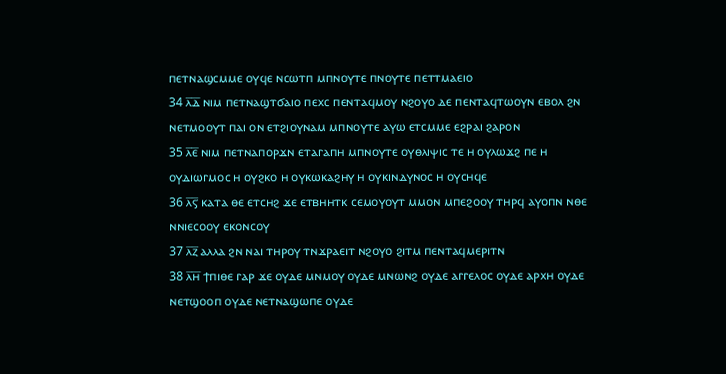ⲡⲉⲧⲛⲁϣⲥⲙⲙⲉ ⲟⲩϥⲉ ⲛⲥⲱⲧⲡ ⲙⲡⲛⲟⲩⲧⲉ ⲡⲛⲟⲩⲧⲉ ⲡⲉⲧⲧⲙⲁⲉⲓⲟ
34 ⲗ̅ⲇ̅ ⲛⲓⲙ ⲡⲉⲧⲛⲁϣⲧϭⲁⲓⲟ ⲡⲉⲭⲥ ⲡⲉⲛⲧⲁϥⲙⲟⲩ ⲛϩⲟⲩⲟ ⲇⲉ ⲡⲉⲛⲧⲁϥⲧⲱⲟⲩⲛ ⲉⲃⲟⲗ ϩⲛ ⲛⲉⲧⲙⲟⲟⲩⲧ ⲡⲁⲓ ⲟⲛ ⲉⲧϩⲓⲟⲩⲛⲁⲙ ⲙⲡⲛⲟⲩⲧⲉ ⲁⲩⲱ ⲉⲧⲥⲙⲙⲉ ⲉϩⲣⲁⲓ ϩⲁⲣⲟⲛ
35 ⲗ̅ⲉ̅ ⲛⲓⲙ ⲡⲉⲧⲛⲁⲡⲟⲣϫⲛ ⲉⲧⲁⲅⲁⲡⲏ ⲙⲡⲛⲟⲩⲧⲉ ⲟⲩⲑⲗⲓⲯⲓⲥ ⲧⲉ ⲏ ⲟⲩⲗⲱϫϩ ⲡⲉ ⲏ ⲟⲩⲇⲓⲱⲅⲙⲟⲥ ⲏ ⲟⲩϩⲕⲟ ⲏ ⲟⲩⲕⲱⲕⲁϩⲏⲩ ⲏ ⲟⲩⲕⲓⲛⲇⲩⲛⲟⲥ ⲏ ⲟⲩⲥⲏϥⲉ
36 ⲗ̅ⲋ̅ ⲕⲁⲧⲁ ⲑⲉ ⲉⲧⲥⲏϩ ϫⲉ ⲉⲧⲃⲏⲏⲧⲕ ⲥⲉⲙⲟⲩⲟⲩⲧ ⲙⲙⲟⲛ ⲙⲡⲉϩⲟⲟⲩ ⲧⲏⲣϥ ⲁⲩⲟⲡⲛ ⲛⲑⲉ ⲛⲛⲓⲉⲥⲟⲟⲩ ⲉⲕⲟⲛⲥⲟⲩ
37 ⲗ̅ⲍ̅ ⲁⲗⲗⲁ ϩⲛ ⲛⲁⲓ ⲧⲏⲣⲟⲩ ⲧⲛϫⲣⲁⲉⲓⲧ ⲛϩⲟⲩⲟ ϩⲓⲧⲙ ⲡⲉⲛⲧⲁϥⲙⲉⲣⲓⲧⲛ
38 ⲗ̅ⲏ̅ ϯⲡⲓⲑⲉ ⲅⲁⲣ ϫⲉ ⲟⲩⲇⲉ ⲙⲛⲙⲟⲩ ⲟⲩⲇⲉ ⲙⲛⲱⲛϩ ⲟⲩⲇⲉ ⲁⲅⲅⲉⲗⲟⲥ ⲟⲩⲇⲉ ⲁⲣⲭⲏ ⲟⲩⲇⲉ ⲛⲉⲧϣⲟⲟⲡ ⲟⲩⲇⲉ ⲛⲉⲧⲛⲁϣⲱⲡⲉ ⲟⲩⲇⲉ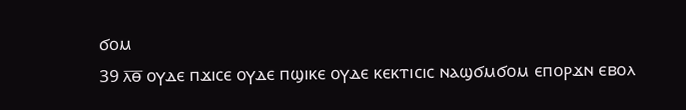ϭⲟⲙ
39 ⲗ̅ⲑ̅ ⲟⲩⲇⲉ ⲡϫⲓⲥⲉ ⲟⲩⲇⲉ ⲡϣⲓⲕⲉ ⲟⲩⲇⲉ ⲕⲉⲕⲧⲓⲥⲓⲥ ⲛⲁϣϭⲙϭⲟⲙ ⲉⲡⲟⲣϫⲛ ⲉⲃⲟⲗ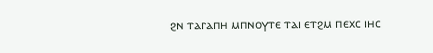ϩⲛ ⲧⲁⲅⲁⲡⲏ ⲙⲡⲛⲟⲩⲧⲉ ⲧⲁⲓ ⲉⲧϩⲙ ⲡⲉⲭⲥ ⲓⲏⲥ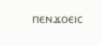ⲡⲉⲛϫⲟⲉⲓⲥ